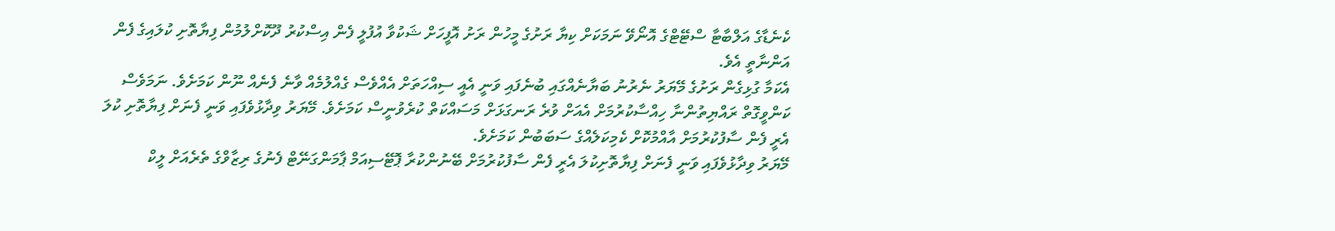ކެނެޑާގެ އަލްބާޓާ ސްޓޭޓްގެ އޮނޯވޭ ނަމަކަށް ކިޔާ ރަށުގެ މީހުން ރަށު އޮފީހަށް ޝަކުވާ އުފުލީ ފެން އިސްކުރު ދޫކޮށްލުމުން ފިޔާތޮށި ކުލައިގެ ފެން އަންނާތީ އެވެ.
އެކަމާ ގުޅިގެން ރަށުގެ މޭޔަރު ނެރުނު ބަޔާނެއްގައި ބުނެފައި ވަނީ އެއީ ސިއްހަތަށް އެއްވެސް ގެއްލުމެއް ވާނެ ފެނެއް ނޫން ކަމަށެވެ. ނަމަވެސް ކަންވީގޮތް ރައްޔިތުންނާ ހިއްސާކުރުމަށް އެއަށް ވުރެ ރަނގަޅަށް މަސައްކަތް ކުރެވުނީސް ކަމަށެވެ. މޭޔަރު ވިދާޅުވެފައި ވަނީ ފެނަށް ފިޔާތޮށި ކުލަ އެރީ ފެން ސާފުކުރުމަށް އާއްމުކޮށް ކެމިކަލެއްގެ ސަބަބުން ކަމަށެވެ.
މޭޔަރު ވިދާޅުވެފައި ވަނީ ފެނަށް ފިޔާތޮށިކުލަ އެރީ ފެން ސާފުކުރުމަށް ބޭނުންކުރާ ޕޮޓޭސިއަމް ޕާމަންގަނޭޓް ފެނުގެ ރިޒާވްގެ ތެރެއަށް ލީކް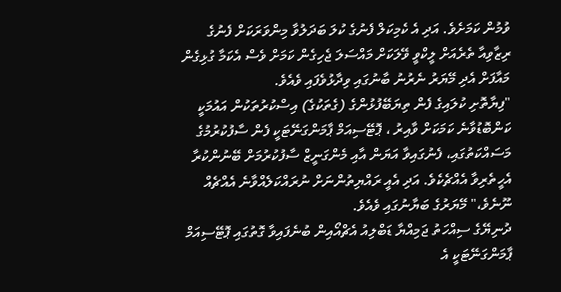ވުމުން ކަމަށެވެ. އަދި އެ ކެމިކަލް ފެނުގެ ކުލަ ބަދަލުވާ މިންވަރަކަށް ފެނުގެ ރިޒާވިއާ ތެރެއަށް ލީކްވީ ވޭލަކަށް މައްސަލަ ޖެހިގެން ކަމަށް ވެސް އެކަމާ ގުޅިގެން މައާފަށް އެދި މޭޔަރު ނެރުނު ބާނުގައި ވިދާޅުވެފައި ވެއެވެ.
"ފިޔާތޮށި ކުލައިގެ ފެން ތިޔަބޭފުޅުންގެ (ގެތަކުގެ) އިސްކުރުތަކުން އައުމަކީ ކަންބޮޑުވާނެ ކަމަކަށް ވާއިރު ، ޕޮޓޭސިއަމް ޕާމަންގަނޭޓަކީ ފެން ސާފުކުރުމުގެ މަސައްކަތުގައި، ފެނުގައިވާ އަޔަން އާއި މެންގަނީޒް ސާފުކުރުމަށް ބޭނުންކުރާ އެހީތެރިވާ އެއްޗެކެވެ. އަދި އެއީ ރައްޔިތުންނަށް ނުރައްކަލެއްވާނެ އެއްޗެއް ނޫނެވެ،" މޭޔަރުގެ ބަޔާނުގައި ވެއެވެ.
ދުނިޔޭގެ ސިއްހަތު ޖަމިއްޔާ ޑަބްލިއު އެޗްއޯއިން ބުނެފައިވާ ގޮތުގައި ޕޮޓޭސިއަމް ޕާމަންގަނޭޓަކީ އެ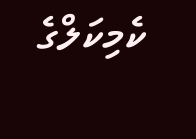ކެމިކަލްގެ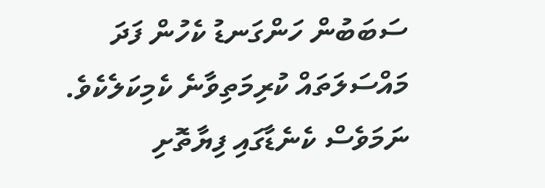ސަބަބުން ހަންގަނޑު ކެހުން ފަދަ މައްސަލަތައް ކުރިމަތިވާނެ ކެމިކަލެކެވެ. ނަމަވެސް ކެނެޑާގައި ފިޔާތޮށި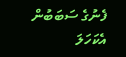ފެނުގެ ސަބަބުން އެކަހަލަ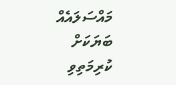މައްސަލައެއް ބަޔަކަށް ކުރިމަތިވި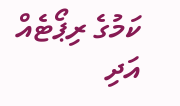ކަމުގެ ރިޕޯޓެއް އަދި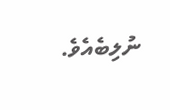ނުލިބެއެވެ.